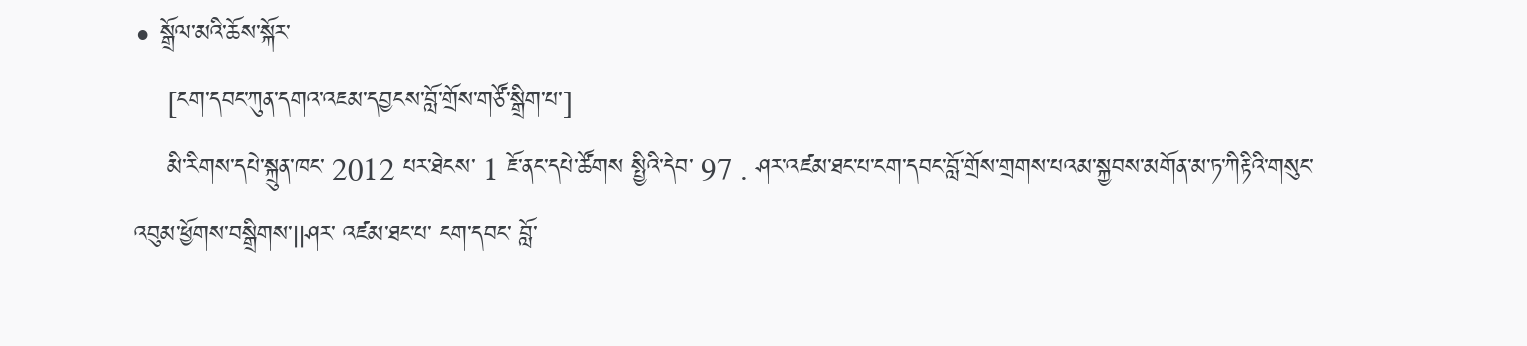• སྒྲོལ་མའི་ཆོས་སྐོར་
    [ངག་དབང་ཀུན་དགའ་འཇམ་དབྱངས་བློ་གྲོས་གཙོ་སྒྲིག་པ་]
    མི་རིགས་དཔེ་སྐྲུན་ཁང་ 2012 པར་ཐེངས་ 1 ཇོ་ནང་དཔེ་ཚོགས སྤྱིའི་དེབ་ 97 . ཤར་འཛམ་ཐང་པ་ངག་དབང་བློ་གྲོས་གྲགས་པའམ་སྐྱབས་མགོན་མ་ཏ་ཀིརྟིའི་གསུང་འབུམ་ཕྱོགས་བསྒྲིགས་||ཤར་ འཛམ་ཐང་པ་ ངག་དབང་ བློ་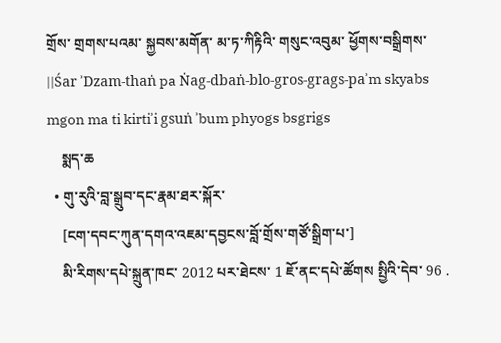གྲོས་ གྲགས་པའམ་ སྐྱབས་མགོན་ མ་ཏ་ཀིརྟིའི་ གསུང་འབུམ་ ཕྱོགས་བསྒྲིགས་||Śar ʾDzam-thaṅ pa Ṅag-dbaṅ-blo-gros-grags-paʾm skyabs mgon ma ti kirtiʾi gsuṅ ʾbum phyogs bsgrigs
    སྨད་ཆ
  • གུ་རུའི་བླ་སྒྲུབ་དང་རྣམ་ཐར་སྐོར་
    [ངག་དབང་ཀུན་དགའ་འཇམ་དབྱངས་བློ་གྲོས་གཙོ་སྒྲིག་པ་]
    མི་རིགས་དཔེ་སྐྲུན་ཁང་ 2012 པར་ཐེངས་ 1 ཇོ་ནང་དཔེ་ཚོགས སྤྱིའི་དེབ་ 96 .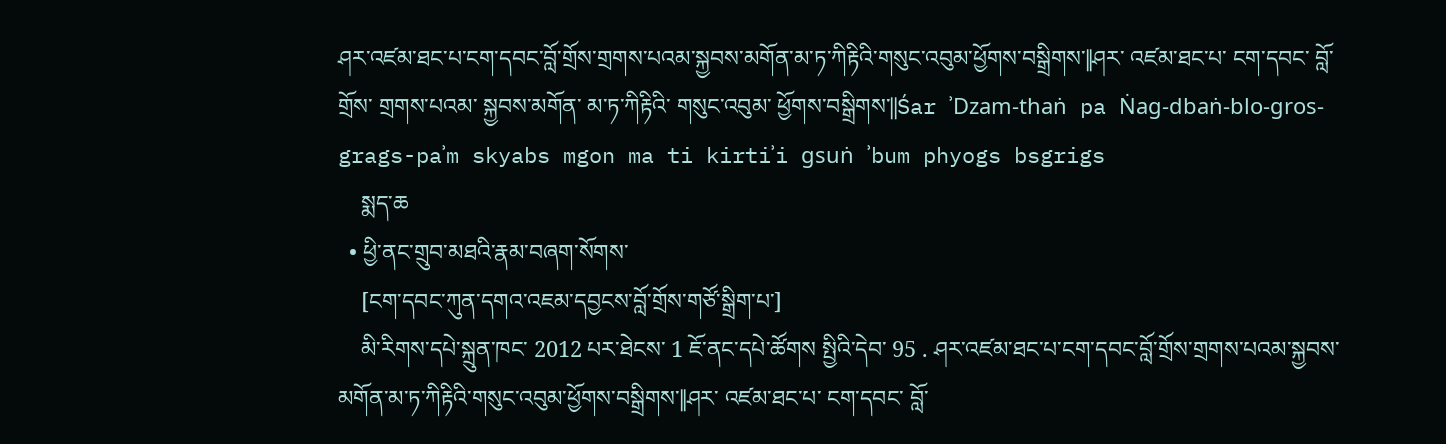ཤར་འཛམ་ཐང་པ་ངག་དབང་བློ་གྲོས་གྲགས་པའམ་སྐྱབས་མགོན་མ་ཏ་ཀིརྟིའི་གསུང་འབུམ་ཕྱོགས་བསྒྲིགས་||ཤར་ འཛམ་ཐང་པ་ ངག་དབང་ བློ་གྲོས་ གྲགས་པའམ་ སྐྱབས་མགོན་ མ་ཏ་ཀིརྟིའི་ གསུང་འབུམ་ ཕྱོགས་བསྒྲིགས་||Śar ʾDzam-thaṅ pa Ṅag-dbaṅ-blo-gros-grags-paʾm skyabs mgon ma ti kirtiʾi gsuṅ ʾbum phyogs bsgrigs
    སྨད་ཆ
  • ཕྱི་ནང་གྲུབ་མཐའི་རྣམ་བཞག་སོགས་
    [ངག་དབང་ཀུན་དགའ་འཇམ་དབྱངས་བློ་གྲོས་གཙོ་སྒྲིག་པ་]
    མི་རིགས་དཔེ་སྐྲུན་ཁང་ 2012 པར་ཐེངས་ 1 ཇོ་ནང་དཔེ་ཚོགས སྤྱིའི་དེབ་ 95 . ཤར་འཛམ་ཐང་པ་ངག་དབང་བློ་གྲོས་གྲགས་པའམ་སྐྱབས་མགོན་མ་ཏ་ཀིརྟིའི་གསུང་འབུམ་ཕྱོགས་བསྒྲིགས་||ཤར་ འཛམ་ཐང་པ་ ངག་དབང་ བློ་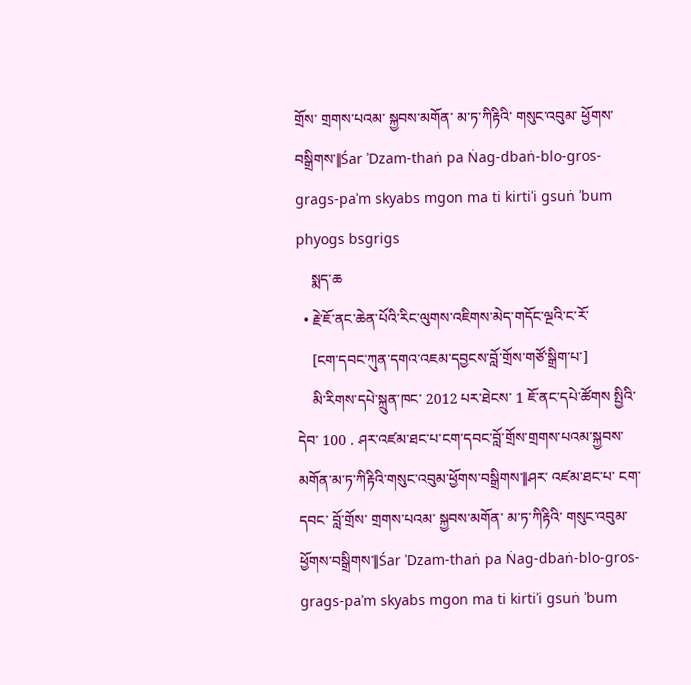གྲོས་ གྲགས་པའམ་ སྐྱབས་མགོན་ མ་ཏ་ཀིརྟིའི་ གསུང་འབུམ་ ཕྱོགས་བསྒྲིགས་||Śar ʾDzam-thaṅ pa Ṅag-dbaṅ-blo-gros-grags-paʾm skyabs mgon ma ti kirtiʾi gsuṅ ʾbum phyogs bsgrigs
    སྨད་ཆ
  • རྗེ་ཇོ་ནང་ཆེན་པོའི་རིང་ལུགས་འཇིགས་མེད་གདོང་ལྔའི་ང་རོ་
    [ངག་དབང་ཀུན་དགའ་འཇམ་དབྱངས་བློ་གྲོས་གཙོ་སྒྲིག་པ་]
    མི་རིགས་དཔེ་སྐྲུན་ཁང་ 2012 པར་ཐེངས་ 1 ཇོ་ནང་དཔེ་ཚོགས སྤྱིའི་དེབ་ 100 . ཤར་འཛམ་ཐང་པ་ངག་དབང་བློ་གྲོས་གྲགས་པའམ་སྐྱབས་མགོན་མ་ཏ་ཀིརྟིའི་གསུང་འབུམ་ཕྱོགས་བསྒྲིགས་||ཤར་ འཛམ་ཐང་པ་ ངག་དབང་ བློ་གྲོས་ གྲགས་པའམ་ སྐྱབས་མགོན་ མ་ཏ་ཀིརྟིའི་ གསུང་འབུམ་ ཕྱོགས་བསྒྲིགས་||Śar ʾDzam-thaṅ pa Ṅag-dbaṅ-blo-gros-grags-paʾm skyabs mgon ma ti kirtiʾi gsuṅ ʾbum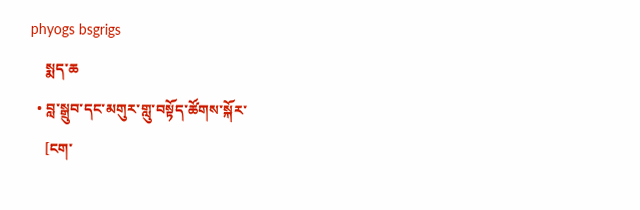phyogs bsgrigs
    སྨད་ཆ
  • བླ་སྒྲུབ་དང་མགུར་གླུ་བསྟོད་ཚོགས་སྐོར་
    [ངག་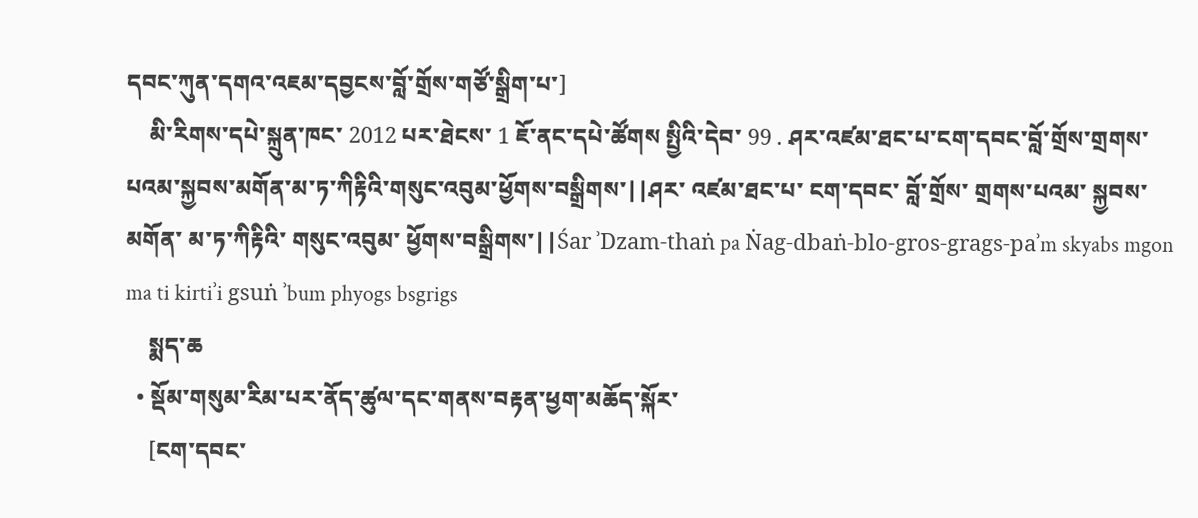དབང་ཀུན་དགའ་འཇམ་དབྱངས་བློ་གྲོས་གཙོ་སྒྲིག་པ་]
    མི་རིགས་དཔེ་སྐྲུན་ཁང་ 2012 པར་ཐེངས་ 1 ཇོ་ནང་དཔེ་ཚོགས སྤྱིའི་དེབ་ 99 . ཤར་འཛམ་ཐང་པ་ངག་དབང་བློ་གྲོས་གྲགས་པའམ་སྐྱབས་མགོན་མ་ཏ་ཀིརྟིའི་གསུང་འབུམ་ཕྱོགས་བསྒྲིགས་||ཤར་ འཛམ་ཐང་པ་ ངག་དབང་ བློ་གྲོས་ གྲགས་པའམ་ སྐྱབས་མགོན་ མ་ཏ་ཀིརྟིའི་ གསུང་འབུམ་ ཕྱོགས་བསྒྲིགས་||Śar ʾDzam-thaṅ pa Ṅag-dbaṅ-blo-gros-grags-paʾm skyabs mgon ma ti kirtiʾi gsuṅ ʾbum phyogs bsgrigs
    སྨད་ཆ
  • སྡོམ་གསུམ་རིམ་པར་ནོད་ཚུལ་དང་གནས་བརྟན་ཕྱག་མཆོད་སྐོར་
    [ངག་དབང་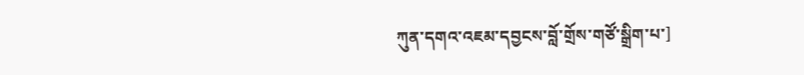ཀུན་དགའ་འཇམ་དབྱངས་བློ་གྲོས་གཙོ་སྒྲིག་པ་]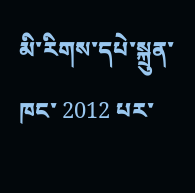མི་རིགས་དཔེ་སྐྲུན་ཁང་ 2012 པར་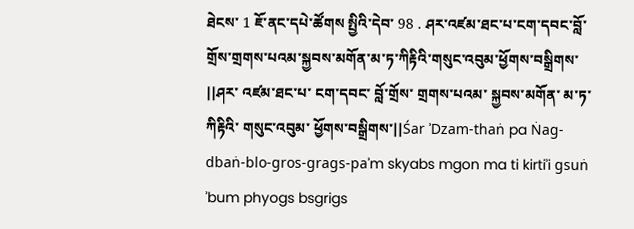ཐེངས་ 1 ཇོ་ནང་དཔེ་ཚོགས སྤྱིའི་དེབ་ 98 . ཤར་འཛམ་ཐང་པ་ངག་དབང་བློ་གྲོས་གྲགས་པའམ་སྐྱབས་མགོན་མ་ཏ་ཀིརྟིའི་གསུང་འབུམ་ཕྱོགས་བསྒྲིགས་||ཤར་ འཛམ་ཐང་པ་ ངག་དབང་ བློ་གྲོས་ གྲགས་པའམ་ སྐྱབས་མགོན་ མ་ཏ་ཀིརྟིའི་ གསུང་འབུམ་ ཕྱོགས་བསྒྲིགས་||Śar ʾDzam-thaṅ pa Ṅag-dbaṅ-blo-gros-grags-paʾm skyabs mgon ma ti kirtiʾi gsuṅ ʾbum phyogs bsgrigs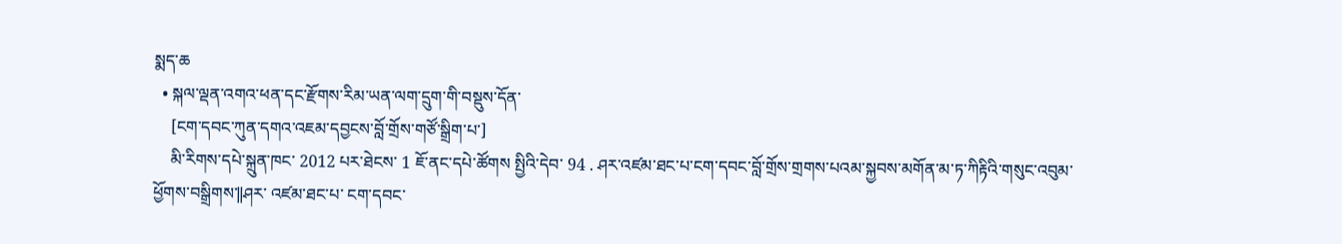སྨད་ཆ
  • སྐལ་ལྡན་འགའ་ཕན་དང་རྫོགས་རིམ་ཡན་ལག་དྲུག་གི་བསྡུས་དོན་
    [ངག་དབང་ཀུན་དགའ་འཇམ་དབྱངས་བློ་གྲོས་གཙོ་སྒྲིག་པ་]
    མི་རིགས་དཔེ་སྐྲུན་ཁང་ 2012 པར་ཐེངས་ 1 ཇོ་ནང་དཔེ་ཚོགས སྤྱིའི་དེབ་ 94 . ཤར་འཛམ་ཐང་པ་ངག་དབང་བློ་གྲོས་གྲགས་པའམ་སྐྱབས་མགོན་མ་ཏ་ཀིརྟིའི་གསུང་འབུམ་ཕྱོགས་བསྒྲིགས་||ཤར་ འཛམ་ཐང་པ་ ངག་དབང་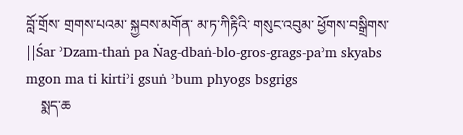བློ་གྲོས་ གྲགས་པའམ་ སྐྱབས་མགོན་ མ་ཏ་ཀིརྟིའི་ གསུང་འབུམ་ ཕྱོགས་བསྒྲིགས་||Śar ʾDzam-thaṅ pa Ṅag-dbaṅ-blo-gros-grags-paʾm skyabs mgon ma ti kirtiʾi gsuṅ ʾbum phyogs bsgrigs
    སྨད་ཆ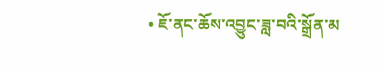• ཇོ་ནང་ཆོས་འབྱུང་ཟླ་བའི་སྒྲོན་མ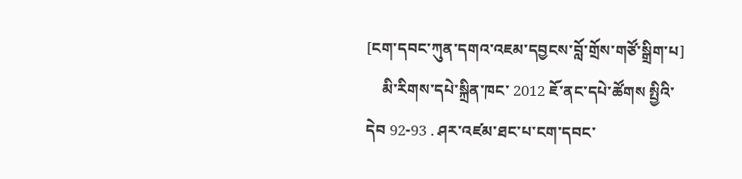[ངག་དབང་ཀུན་དགའ་འཇམ་དབྱངས་བློ་གྲོས་གཙོ་སྒྲིག་པ]
    མི་རིགས་དཔེ་སྐྲིན་ཁང་ 2012 ཇོ་ནང་དཔེ་ཚོགས སྤྱིའི་དེབ 92-93 . ཤར་འཛམ་ཐང་པ་ངག་དབང་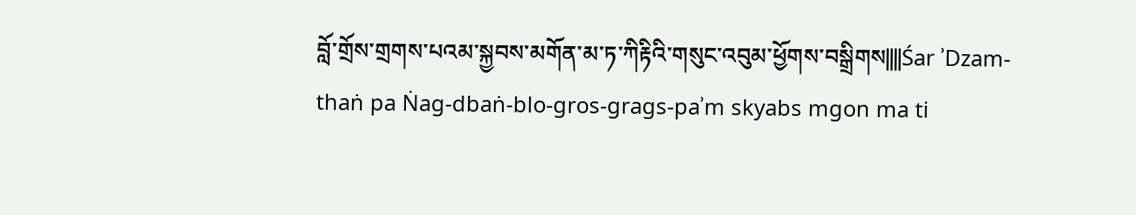བློ་གྲོས་གྲགས་པའམ་སྐྱབས་མགོན་མ་ཏ་ཀིརྟིའི་གསུང་འབུམ་ཕྱོགས་བསྒྲིགས||||Śar ʾDzam-thaṅ pa Ṅag-dbaṅ-blo-gros-grags-paʾm skyabs mgon ma ti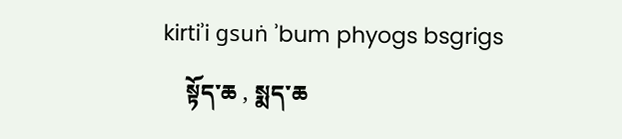kirtiʾi gsuṅ ʾbum phyogs bsgrigs
    སྟོད་ཆ , སྨད་ཆ